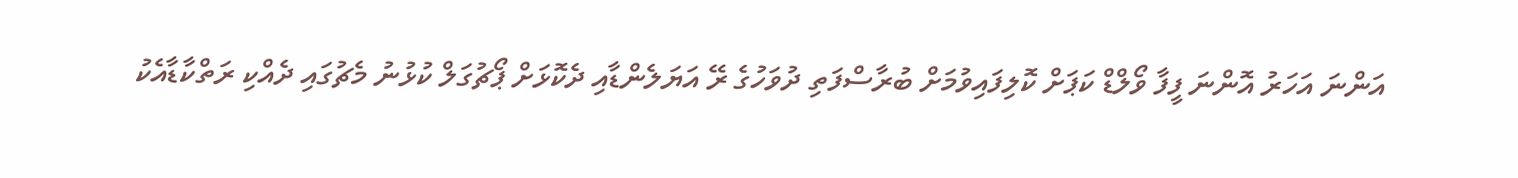އަންނަ އަހަރު އޮންނަ ފީފާ ވޯލްޑް ކަޕަށް ކޮލިފައިވުމަށް ބުރާސްފަތި ދުވަހުގެ ރޭ އަޔަލެންޑާއި ދެކޮޅަށް ޕޯޗުގަލް ކުޅުނު މެޗުގައި ދެއްކި ރަތްކާޑާއެކު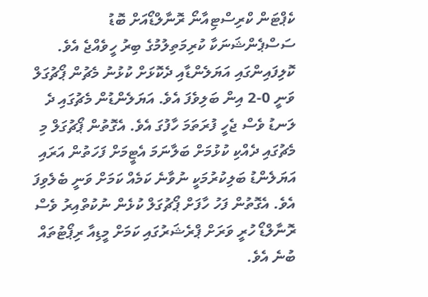ކެޕްޓަން ކްރިސްޓިއާނޯ ރޮނާލްޑޯއަށް ބޮޑު ސަސްޕެންޝަނަކާ ކުރިމަތިލުމުގެ ބިރު ހީވެއްޖެ އެވެ.
ކޮލިފައިންގައި އަޔަލެންޑާއި ދެކޮޅަށް ކުޅުނު މެޗުން ޕޯޗުގަލް ވަނީ 0-2 އިން ބަލިވެފަ އެވެ. އަޔަލެންޑުން މެޗުގައި ދެ ލަނޑު ވެސް ޖެހީ ފުރަތަމަ ހާފުގަ އެވެ. އެގޮތުން ޕޯޗުގަލް މި މެޗުގައި ދެއްކި ކުޅުމަށް ބަލާނަމަ އެޓީމަށް ފަހަތުން އަރައި އަޔަލެންޑު ބަލިކުރުމަކީ ނުވާނެ ކަމެއް ކަމަށް ވަނީ ބެލެވިފަ އެވެ. އެގޮތުން ފަހު ހާފަށް ޕޯޗުގަލް ކުޅެން ނުކުތްއިރު ވެސް ރޮނާލްޑޯ ހުރީ ވަރަށް ޕްރެޝަރުގައި ކަމަށް މީޑިއާ ރިޕޯޓުތައް ބުނެ އެވެ.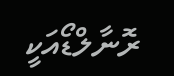ރޮނާލްޑޯއަކީ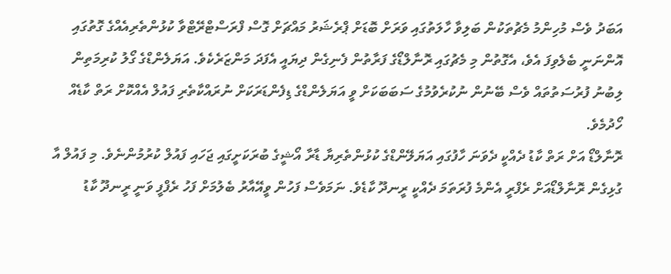އަބަދު ވެސް މުހިންމު މެޗުތަކުން ބަލިވާ ހާލަތުގައި ވަރަށް ބޮޑަށް ޕްރެޝަރު މައްޗަށް ގޮސް ފްރަސްޓްރޭޓްވާ ކުޅުންތެރިއެއްގެ ގޮތުގައި އޮންނަނީ ބެލެވިފަ އެވެ، އެގޮތުން މި މެޗުގައި ރޮނާލްޑޯގެ ފަރާތުން ފެނިގެން ދިޔައީ އެފަދަ މަންޒަރެކެވެ. އަޔަލެންޑްގެ ގޯލު ކުރިމަތިން ލިބުނު ފުރުސަތުތައް ވެސް ބޭނުން ނުކުރެވުމުގެ ސަބަބަކަށް ވީ އަޔަލެންޑްގެ ޑިފެންޑަރަކަށް ނުރައްކާތެރި ފައުލް އެއްކޮށް ރަތް ކާޑެއް ހޯދުމެވެ.
ރޮނާލްޑޯ އަށް ރަތް ކާޑު ދެއްކީ ދެވަނަ ހާފުގައި އަޔަލޭންޑްގެ ކުޅުންތެރިޔާ ޑާރާ އޯޝީގެ ބުރަކަށީގައި ޖަހައި ފައުލް ކުރުމުންނެވެ. މި ފައުލް އާ ގުޅިގެން ރޮނާލްޑޯއަށް ރެފްރީ އެންމެ ފުރަތަމަ ދެއްކީ ރީނދޫ ކާޑެވެ. ނަމަވެސް ފަހުން ވީއޭއާރު ބެލުމަށް ފަހު ރެފްފީ ވަނީ ރީނދޫ ކާޑު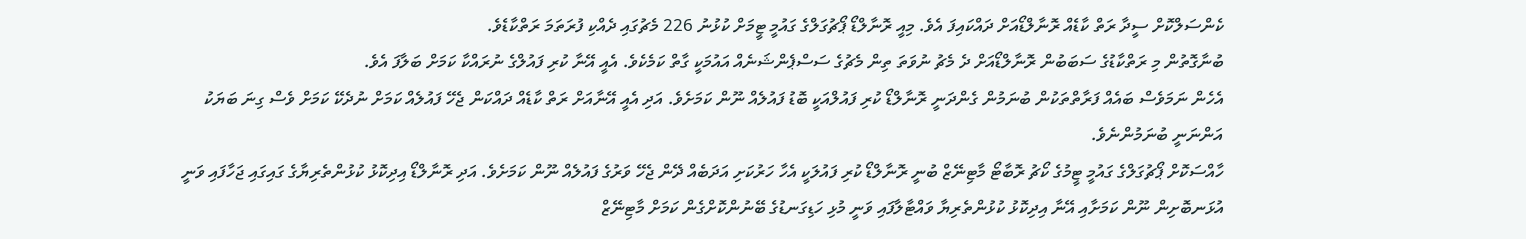ކެންސަލްކޮށް ސީދާ ރަތް ކާޑެއް ރޮނާލްޑޯއަށް ދައްކައިފަ އެވެ. މިއީ ރޮނާލްޑޯ ޕޯޗުގަލްގެ ގައުމީ ޓީމަށް ކުޅުނު 226 މެޗުގައި ދެއްކި ފުރަތަމަ ރަތްކާޑެވެ.
ބުނާގޮތުން މި ރަތްކާޑުގެ ސަބަބުން ރޮނާލްޑޯއަށް ދެ މެޗު ނުވަތަ ތިން މެޗުގެ ސަސްޕެންޝަނެއް އައުމަކީ ގާތް ކަމެކެވެ. އެއީ އޭނާ ކުރި ފައުލްގެ ނުރައްކާ ކަމަށް ބަލާފަ އެވެ.
އެހެން ނަމަވެސް ބައެއް ފަރާތްތަކުން ބުނަމުން ގެންދަނީ ރޮނާލްޑޯ ކުރި ފައުލްއަކީ ބޮޑު ފައުލެއް ނޫން ކަމަށެވެ. އަދި އެއީ އޭނާއަށް ރަތް ކާޑެއް ދައްކަން ޖެހޭ ފައުލެއް ކަމަށް ނުދެކޭ ކަމަށް ވެސް ގިނަ ބަޔަކު އަންނަނީ ބުނަމުންނެވެ.
ހާއްސަކޮށް ޕޯޗުގަލްގެ ގައުމީ ޓީމުގެ ކޯޗު ރޮބާޓޯ މާޓިނޭޒް ބުނީ ރޮނާލްޑޯ ކުރި ފައުލަކީ އެހާ ހަރުކަށި އަދަބެއް ދޭން ޖެހޭ ވަރުގެ ފައުލެއް ނޫން ކަމަށެވެ. އަދި ރޮނާލްޑޯ އިދިކޮޅު ކުޅުންތެރިޔާގެ ގައިގައި ޖަހާފައި ވަނީ އުޅަނބޮށިން ނޫން ކަމަށާއި އޭނާ އިދިކޮޅު ކުޅުންތެރިޔާ ވައްޓާލާފައި ވަނީ މުޅި ހަޑިގަނޑުގެ ބޭނުންކޮށްގެން ކަމަށް މާޓިނޭޒް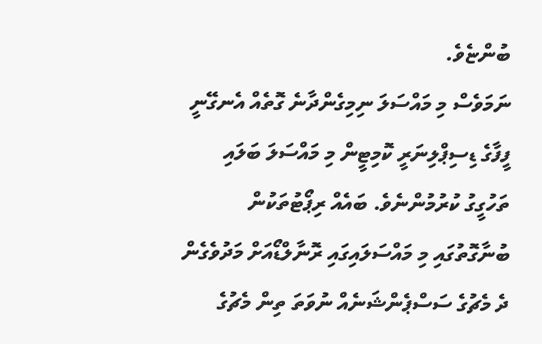ބުންޏެވެ.
ނަމަވެސް މި މައްސަލަ ނިމިގެންދާނެ ގޮތެއް އެނގޭނީ ފީފާގެ ޑިސިޕްލިނަރީ ކޮމިޓީން މި މައްސަލަ ބަލައި ތަހުގީގު ކުރުމުންނެވެ. ބައެއް ރިޕޯޓުތަކުން ބުނާގޮތުގައި މި މައްސަލައިގައި ރޮނާލްޑޯއަށް މަދުވެގެން ދެ މެޗުގެ ސަސްޕެންޝަނެއް ނުވަތަ ތިން މެޗުގެ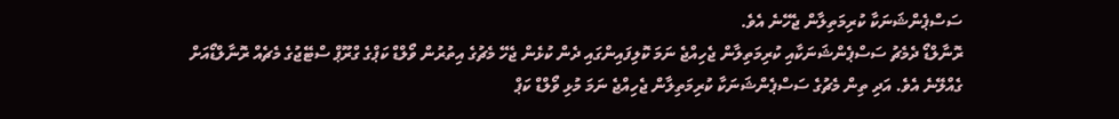ސަސްޕެންޝަނަކާ ކުރިމަތިލާން ޖެހޭނެ އެވެ.
ރޮނާލްޑޯ ދެމެޗު ސަސްޕެންޝަނަކާއި ކުރިމަތިލާން ޖެހިއްޖެ ނަމަ ކޮލިފައިންގައި ދެން ކުޅެން ޖެހޭ މެޗުގެ އިތުރުން ވޯލްޑް ކަޕްގެ ގްރޫޕް ސްޓޭޖުގެ މެޗެއް ރޮނާލްޑޯއަށް ގެއްލޭނެ އެވެ. އަދި ތިން މެޗުގެ ސަސްޕެންޝަނަކާ ކުރިމަތިލާން ޖެހިއްޖެ ނަމަ މުޅި ވޯލްޑް ކަޕް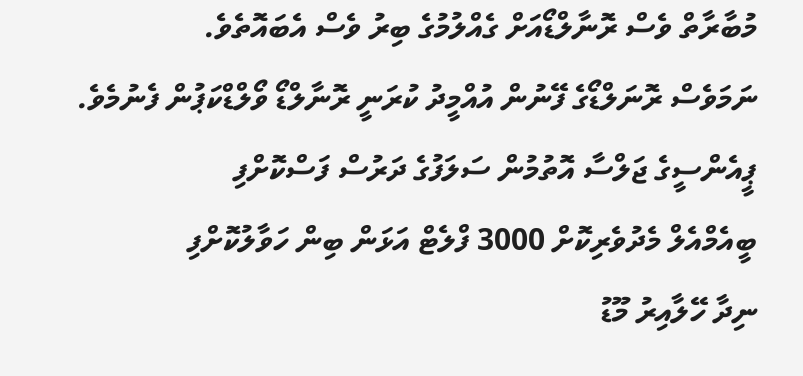މުބާރާތް ވެސް ރޮނާލްޑޯއަށް ގެއްލުމުގެ ބިރު ވެސް އެބައޮތެވެ.
ނަމަވެސް ރޮނަލްޑޯގެ ފޭނުން އުއްމީދު ކުރަނީ ރޮނާލްޑޯ ވޯލްޑްކަޕުން ފެނުމެވެ.
ޕީއެންސީގެ ޖަލްސާ އޮތުމުން ސަލަފުގެ ދަރުސް ފަސްކޮށްފި
ބީއެމްއެލް މެދުވެރިކޮށް 3000 ފްލެޓް އަޅަން ބިން ހަވާލުކޮށްފި
ނިދާ ހޭލާއިރު މޫޑު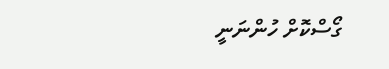ގޯސްކޮށް ހުންނަނީ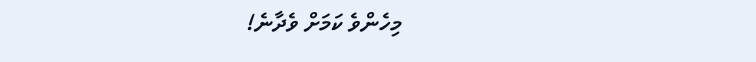މިހެންވެ ކަމަށް ވެދާނެ!